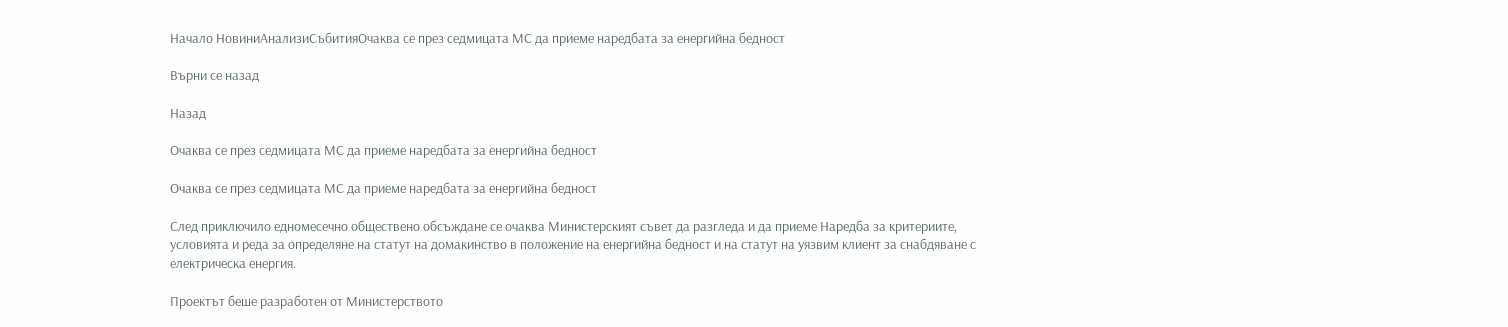Начало НовиниАнализиСъбитияОчаква се през седмицата МС да приеме наредбата за енергийна бедност

Върни се назад

Назад

Очаква се през седмицата МС да приеме наредбата за енергийна бедност

Очаква се през седмицата МС да приеме наредбата за енергийна бедност

След приключило едномесечно обществено обсъждане се очаква Министерският съвет да разгледа и да приеме Наредба за критериите, условията и реда за определяне на статут на домакинство в положение на енергийна бедност и на статут на уязвим клиент за снабдяване с електрическа енергия.

Проектът беше разработен от Министерството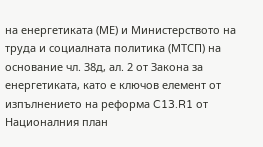на енергетиката (МЕ) и Министерството на труда и социалната политика (МТСП) на основание чл. 38д, ал. 2 от Закона за енергетиката, като е ключов елемент от изпълнението на реформа C13.R1 от Националния план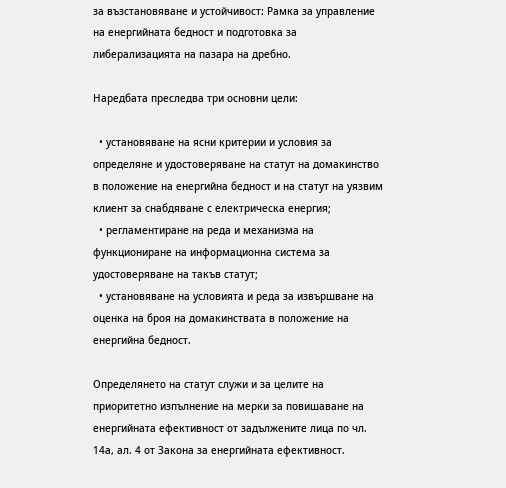за възстановяване и устойчивост: Рамка за управление на енергийната бедност и подготовка за либерализацията на пазара на дребно.

Наредбата преследва три основни цели:

  • установяване на ясни критерии и условия за определяне и удостоверяване на статут на домакинство в положение на енергийна бедност и на статут на уязвим клиент за снабдяване с електрическа енергия;
  • регламентиране на реда и механизма на функциониране на информационна система за удостоверяване на такъв статут;
  • установяване на условията и реда за извършване на оценка на броя на домакинствата в положение на енергийна бедност.

Определянето на статут служи и за целите на приоритетно изпълнение на мерки за повишаване на енергийната ефективност от задължените лица по чл. 14а, ал. 4 от Закона за енергийната ефективност.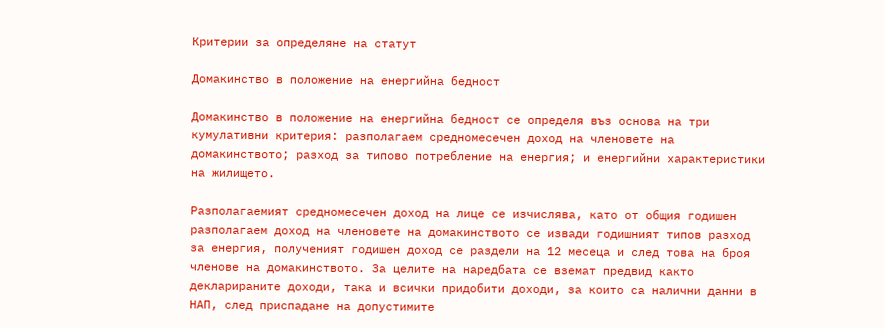Критерии за определяне на статут

Домакинство в положение на енергийна бедност

Домакинство в положение на енергийна бедност се определя въз основа на три кумулативни критерия: разполагаем средномесечен доход на членовете на домакинството; разход за типово потребление на енергия; и енергийни характеристики на жилището.

Разполагаемият средномесечен доход на лице се изчислява, като от общия годишен разполагаем доход на членовете на домакинството се извади годишният типов разход за енергия, полученият годишен доход се раздели на 12 месеца и след това на броя членове на домакинството. За целите на наредбата се вземат предвид както декларираните доходи, така и всички придобити доходи, за които са налични данни в НАП, след приспадане на допустимите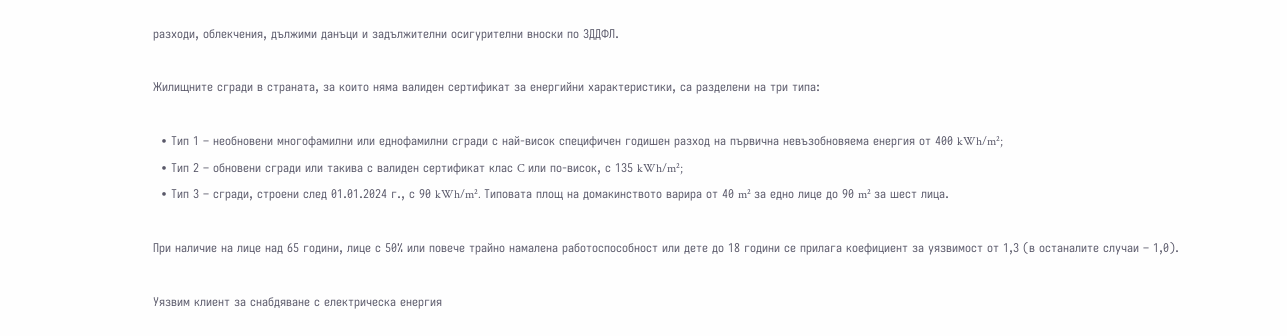разходи, облекчения, дължими данъци и задължителни осигурителни вноски по ЗДДФЛ.

Жилищните сгради в страната, за които няма валиден сертификат за енергийни характеристики, са разделени на три типа:

  • Тип 1 – необновени многофамилни или еднофамилни сгради с най-висок специфичен годишен разход на първична невъзобновяема енергия от 400 kWh/m²;
  • Тип 2 – обновени сгради или такива с валиден сертификат клас C или по-висок, с 135 kWh/m²;
  • Тип 3 – сгради, строени след 01.01.2024 г., с 90 kWh/m². Типовата площ на домакинството варира от 40 m² за едно лице до 90 m² за шест лица.

При наличие на лице над 65 години, лице с 50% или повече трайно намалена работоспособност или дете до 18 години се прилага коефициент за уязвимост от 1,3 (в останалите случаи – 1,0).

Уязвим клиент за снабдяване с електрическа енергия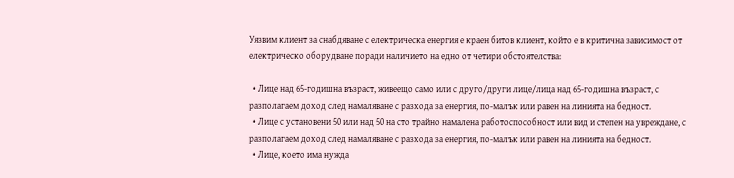Уязвим клиент за снабдяване с електрическа енергия е краен битов клиент, който е в критична зависимост от електрическо оборудване поради наличието на едно от четири обстоятелства:

  • Лице над 65-годишна възраст, живеещо само или с друго/други лице/лица над 65-годишна възраст, с разполагаем доход след намаляване с разхода за енергия, по-малък или равен на линията на бедност.
  • Лице с установени 50 или над 50 на сто трайно намалена работоспособност или вид и степен на увреждане, с разполагаем доход след намаляване с разхода за енергия, по-малък или равен на линията на бедност.
  • Лице, което има нужда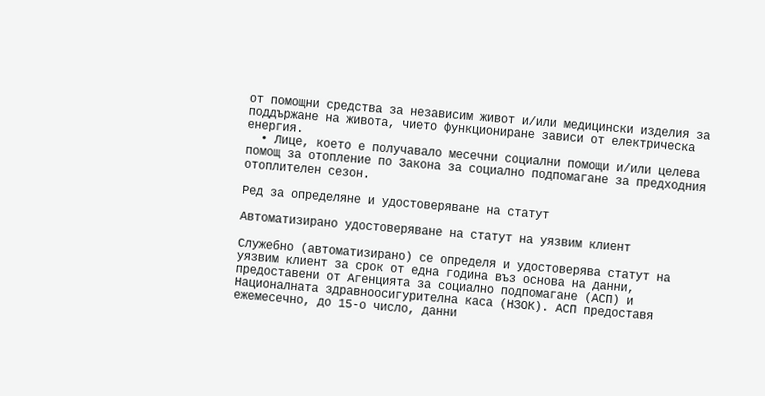от помощни средства за независим живот и/или медицински изделия за поддържане на живота, чието функциониране зависи от електрическа енергия.
  • Лице, което е получавало месечни социални помощи и/или целева помощ за отопление по Закона за социално подпомагане за предходния отоплителен сезон.

Ред за определяне и удостоверяване на статут

Автоматизирано удостоверяване на статут на уязвим клиент

Служебно (автоматизирано) се определя и удостоверява статут на уязвим клиент за срок от една година въз основа на данни, предоставени от Агенцията за социално подпомагане (АСП) и Националната здравноосигурителна каса (НЗОК). АСП предоставя ежемесечно, до 15-о число, данни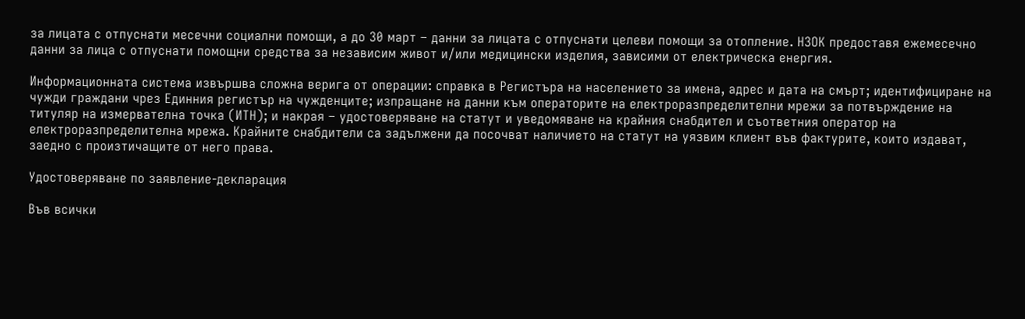за лицата с отпуснати месечни социални помощи, а до 30 март – данни за лицата с отпуснати целеви помощи за отопление. НЗОК предоставя ежемесечно данни за лица с отпуснати помощни средства за независим живот и/или медицински изделия, зависими от електрическа енергия.

Информационната система извършва сложна верига от операции: справка в Регистъра на населението за имена, адрес и дата на смърт; идентифициране на чужди граждани чрез Единния регистър на чужденците; изпращане на данни към операторите на електроразпределителни мрежи за потвърждение на титуляр на измервателна точка (ИТН); и накрая – удостоверяване на статут и уведомяване на крайния снабдител и съответния оператор на електроразпределителна мрежа. Крайните снабдители са задължени да посочват наличието на статут на уязвим клиент във фактурите, които издават, заедно с произтичащите от него права.

Удостоверяване по заявление-декларация

Във всички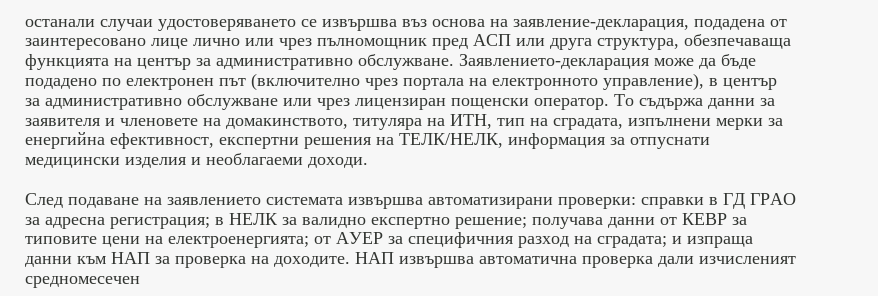останали случаи удостоверяването се извършва въз основа на заявление-декларация, подадена от заинтересовано лице лично или чрез пълномощник пред АСП или друга структура, обезпечаваща функцията на център за административно обслужване. Заявлението-декларация може да бъде подадено по електронен път (включително чрез портала на електронното управление), в център за административно обслужване или чрез лицензиран пощенски оператор. То съдържа данни за заявителя и членовете на домакинството, титуляра на ИТН, тип на сградата, изпълнени мерки за енергийна ефективност, експертни решения на ТЕЛК/НЕЛК, информация за отпуснати медицински изделия и необлагаеми доходи.

След подаване на заявлението системата извършва автоматизирани проверки: справки в ГД ГРАО за адресна регистрация; в НЕЛК за валидно експертно решение; получава данни от КЕВР за типовите цени на електроенергията; от АУЕР за специфичния разход на сградата; и изпраща данни към НАП за проверка на доходите. НАП извършва автоматична проверка дали изчисленият средномесечен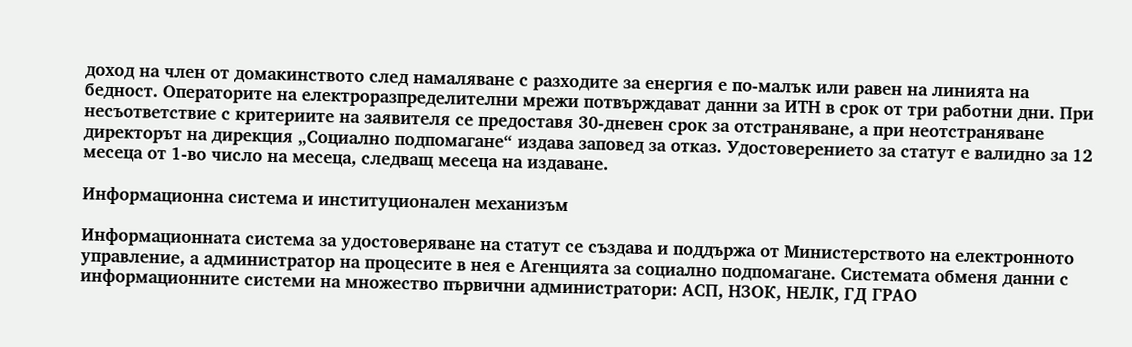доход на член от домакинството след намаляване с разходите за енергия е по-малък или равен на линията на бедност. Операторите на електроразпределителни мрежи потвърждават данни за ИТН в срок от три работни дни. При несъответствие с критериите на заявителя се предоставя 30-дневен срок за отстраняване, а при неотстраняване директорът на дирекция „Социално подпомагане“ издава заповед за отказ. Удостоверението за статут е валидно за 12 месеца от 1-во число на месеца, следващ месеца на издаване.

Информационна система и институционален механизъм

Информационната система за удостоверяване на статут се създава и поддържа от Министерството на електронното управление, а администратор на процесите в нея е Агенцията за социално подпомагане. Системата обменя данни с информационните системи на множество първични администратори: АСП, НЗОК, НЕЛК, ГД ГРАО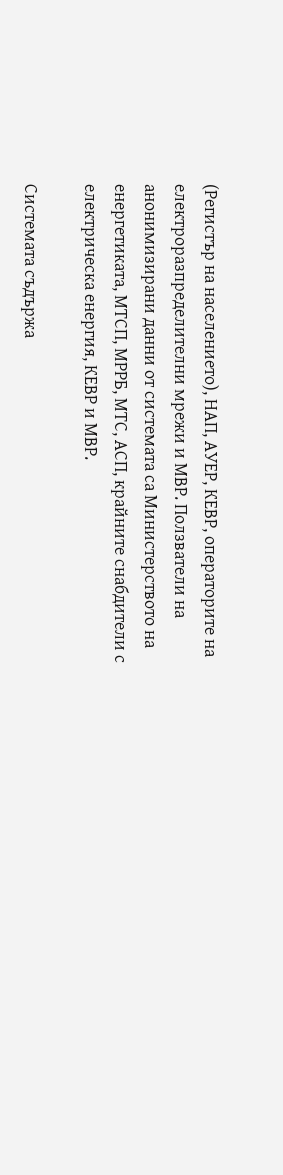(Регистър на населението), НАП, АУЕР, КЕВР, операторите на електроразпределителни мрежи и МВР. Ползватели на анонимизирани данни от системата са Министерството на енергетиката, МТСП, МРРБ, МТС, АСП, крайните снабдители с електрическа енергия, КЕВР и МВР.

Системата съдържа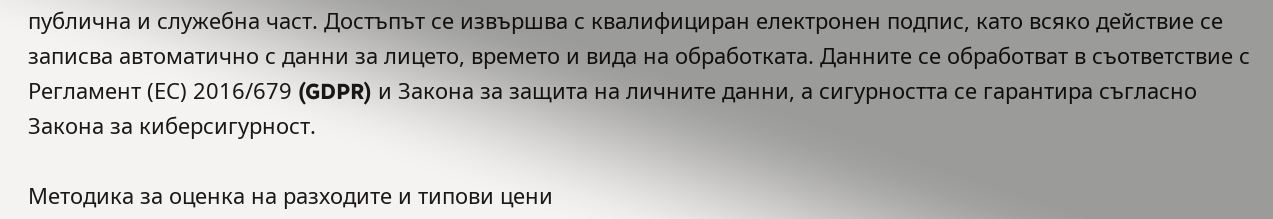публична и служебна част. Достъпът се извършва с квалифициран електронен подпис, като всяко действие се записва автоматично с данни за лицето, времето и вида на обработката. Данните се обработват в съответствие с Регламент (ЕС) 2016/679 (GDPR) и Закона за защита на личните данни, а сигурността се гарантира съгласно Закона за киберсигурност.

Методика за оценка на разходите и типови цени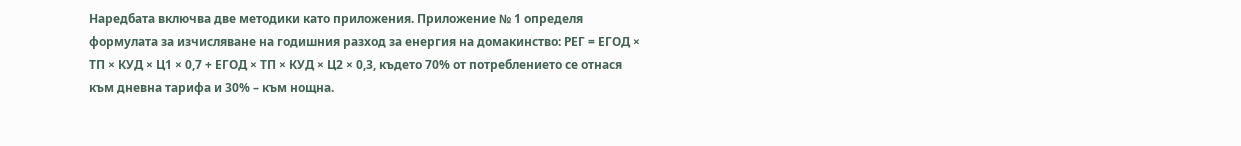Наредбата включва две методики като приложения. Приложение № 1 определя формулата за изчисляване на годишния разход за енергия на домакинство: РЕГ = ЕГОД × ТП × КУД × Ц1 × 0,7 + ЕГОД × ТП × КУД × Ц2 × 0,3, където 70% от потреблението се отнася към дневна тарифа и 30% – към нощна.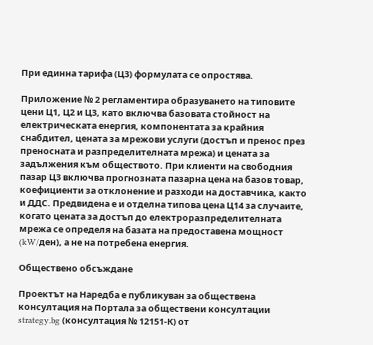При единна тарифа (Ц3) формулата се опростява.

Приложение № 2 регламентира образуването на типовите цени Ц1, Ц2 и Ц3, като включва базовата стойност на електрическата енергия, компонентата за крайния снабдител, цената за мрежови услуги (достъп и пренос през преносната и разпределителната мрежа) и цената за задължения към обществото. При клиенти на свободния пазар Ц3 включва прогнозната пазарна цена на базов товар, коефициенти за отклонение и разходи на доставчика, както и ДДС. Предвидена е и отделна типова цена Ц14 за случаите, когато цената за достъп до електроразпределителната мрежа се определя на базата на предоставена мощност (kW/ден), а не на потребена енергия.

Обществено обсъждане

Проектът на Наредба е публикуван за обществена консултация на Портала за обществени консултации strategy.bg (консултация № 12151-К) от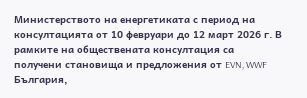Министерството на енергетиката с период на консултацията от 10 февруари до 12 март 2026 г. В рамките на обществената консултация са получени становища и предложения от EVN, WWF България,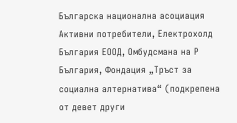Българска национална асоциация Активни потребители, Електрохолд България ЕООД, Омбудсмана на Р България, Фондация „Тръст за социална алтернатива“ (подкрепена от девет други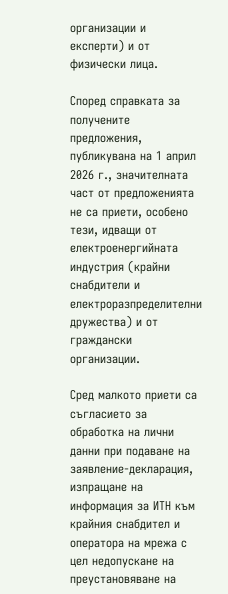организации и експерти) и от физически лица.

Според справката за получените предложения, публикувана на 1 април 2026 г., значителната част от предложенията не са приети, особено тези, идващи от електроенергийната индустрия (крайни снабдители и електроразпределителни дружества) и от граждански организации.

Сред малкото приети са съгласието за обработка на лични данни при подаване на заявление-декларация, изпращане на информация за ИТН към крайния снабдител и оператора на мрежа с цел недопускане на преустановяване на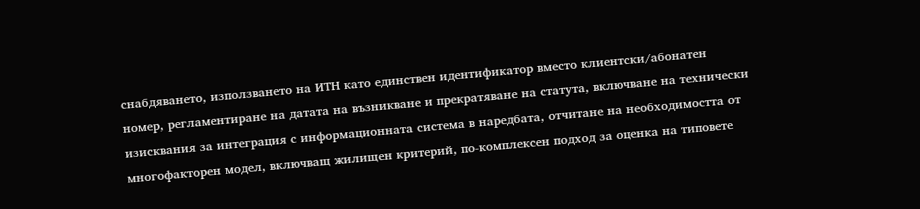снабдяването, използването на ИТН като единствен идентификатор вместо клиентски/абонатен номер, регламентиране на датата на възникване и прекратяване на статута, включване на технически изисквания за интеграция с информационната система в наредбата, отчитане на необходимостта от многофакторен модел, включващ жилищен критерий, по-комплексен подход за оценка на типовете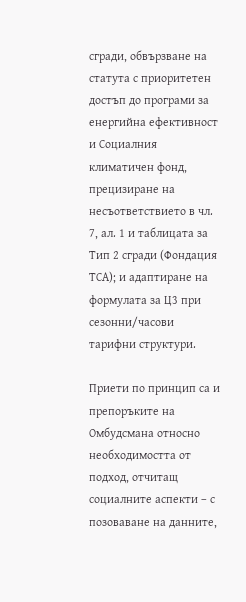сгради, обвързване на статута с приоритетен достъп до програми за енергийна ефективност и Социалния климатичен фонд, прецизиране на несъответствието в чл. 7, ал. 1 и таблицата за Тип 2 сгради (Фондация ТСА); и адаптиране на формулата за Ц3 при сезонни/часови тарифни структури.

Приети по принцип са и препоръките на Омбудсмана относно необходимостта от подход, отчитащ социалните аспекти – с позоваване на данните,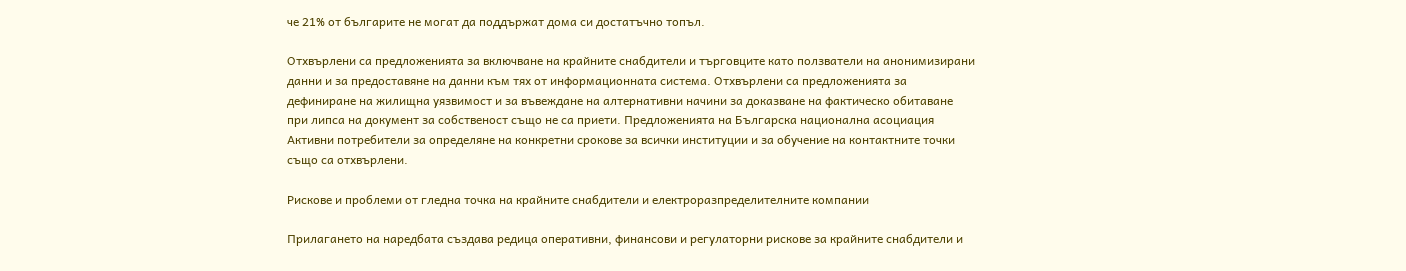че 21% от българите не могат да поддържат дома си достатъчно топъл.

Отхвърлени са предложенията за включване на крайните снабдители и търговците като ползватели на анонимизирани данни и за предоставяне на данни към тях от информационната система. Отхвърлени са предложенията за дефиниране на жилищна уязвимост и за въвеждане на алтернативни начини за доказване на фактическо обитаване при липса на документ за собственост също не са приети. Предложенията на Българска национална асоциация Активни потребители за определяне на конкретни срокове за всички институции и за обучение на контактните точки също са отхвърлени.

Рискове и проблеми от гледна точка на крайните снабдители и електроразпределителните компании

Прилагането на наредбата създава редица оперативни, финансови и регулаторни рискове за крайните снабдители и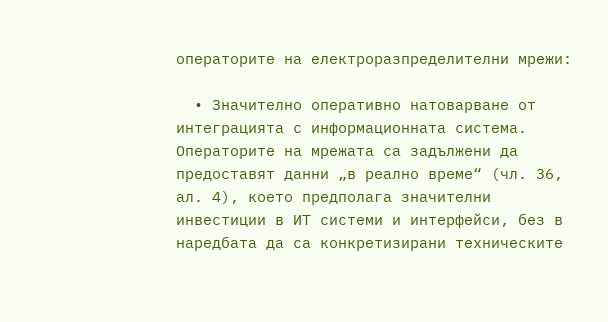операторите на електроразпределителни мрежи:

  • Значително оперативно натоварване от интеграцията с информационната система. Операторите на мрежата са задължени да предоставят данни „в реално време“ (чл. 36, ал. 4), което предполага значителни инвестиции в ИТ системи и интерфейси, без в наредбата да са конкретизирани техническите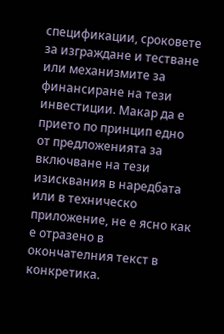спецификации, сроковете за изграждане и тестване или механизмите за финансиране на тези инвестиции. Макар да е прието по принцип едно от предложенията за включване на тези изисквания в наредбата или в техническо приложение, не е ясно как е отразено в окончателния текст в конкретика.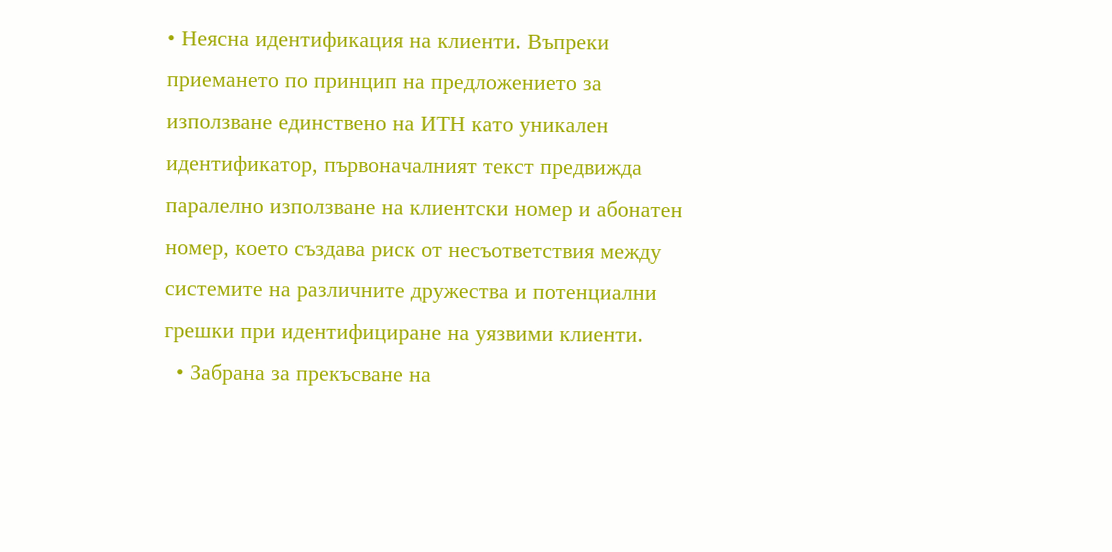• Неясна идентификация на клиенти. Въпреки приемането по принцип на предложението за използване единствено на ИТН като уникален идентификатор, първоначалният текст предвижда паралелно използване на клиентски номер и абонатен номер, което създава риск от несъответствия между системите на различните дружества и потенциални грешки при идентифициране на уязвими клиенти.
  • Забрана за прекъсване на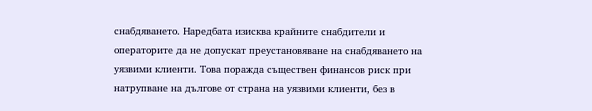снабдяването. Наредбата изисква крайните снабдители и операторите да не допускат преустановяване на снабдяването на уязвими клиенти. Това поражда съществен финансов риск при натрупване на дългове от страна на уязвими клиенти, без в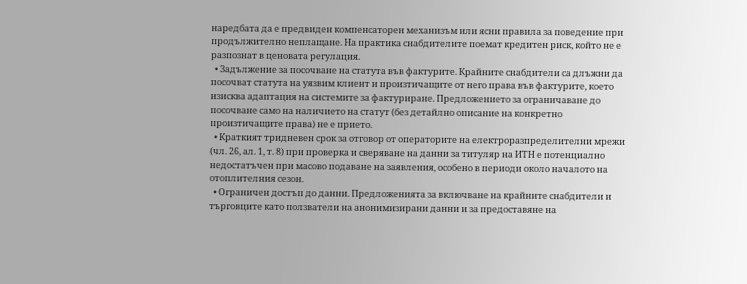наредбата да е предвиден компенсаторен механизъм или ясни правила за поведение при продължително неплащане. На практика снабдителите поемат кредитен риск, който не е разпознат в ценовата регулация.
  • Задължение за посочване на статута във фактурите. Крайните снабдители са длъжни да посочват статута на уязвим клиент и произтичащите от него права във фактурите, което изисква адаптация на системите за фактуриране. Предложението за ограничаване до посочване само на наличието на статут (без детайлно описание на конкретно произтичащите права) не е прието.
  • Краткият тридневен срок за отговор от операторите на електроразпределителни мрежи (чл. 26, ал. 1, т. 8) при проверка и сверяване на данни за титуляр на ИТН е потенциално недостатъчен при масово подаване на заявления, особено в периоди около началото на отоплителния сезон.
  • Ограничен достъп до данни. Предложенията за включване на крайните снабдители и търговците като ползватели на анонимизирани данни и за предоставяне на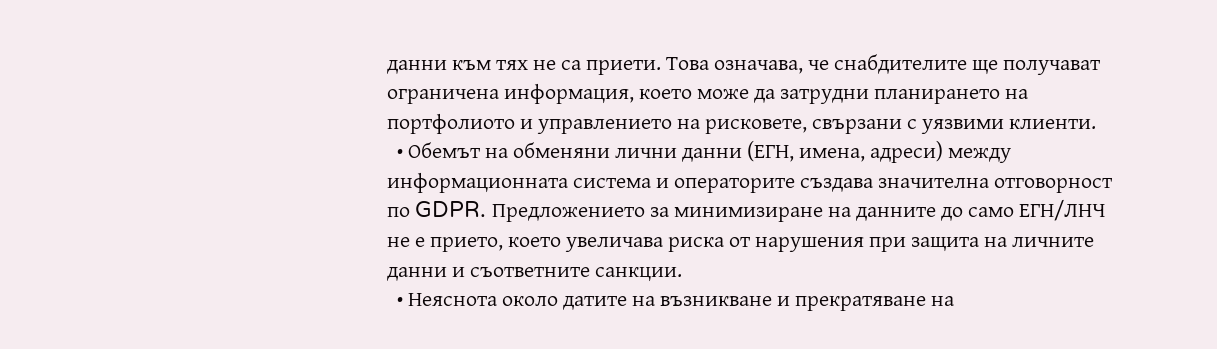данни към тях не са приети. Това означава, че снабдителите ще получават ограничена информация, което може да затрудни планирането на портфолиото и управлението на рисковете, свързани с уязвими клиенти.
  • Обемът на обменяни лични данни (ЕГН, имена, адреси) между информационната система и операторите създава значителна отговорност по GDPR. Предложението за минимизиране на данните до само ЕГН/ЛНЧ не е прието, което увеличава риска от нарушения при защита на личните данни и съответните санкции.
  • Неяснота около датите на възникване и прекратяване на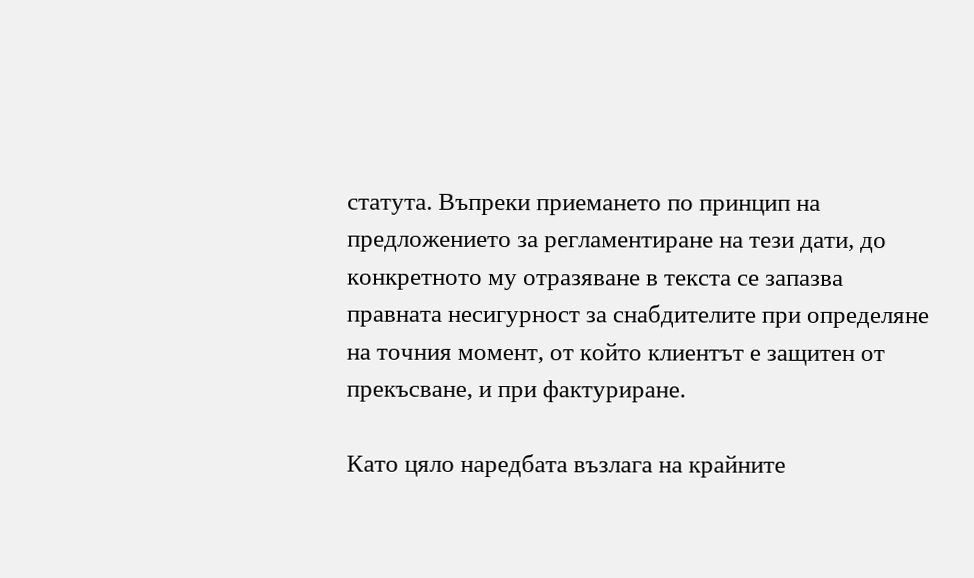статута. Въпреки приемането по принцип на предложението за регламентиране на тези дати, до конкретното му отразяване в текста се запазва правната несигурност за снабдителите при определяне на точния момент, от който клиентът е защитен от прекъсване, и при фактуриране.

Като цяло наредбата възлага на крайните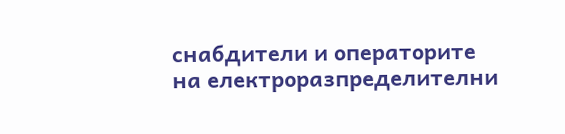снабдители и операторите на електроразпределителни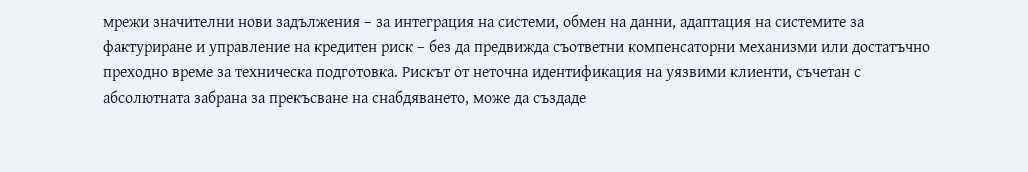мрежи значителни нови задължения – за интеграция на системи, обмен на данни, адаптация на системите за фактуриране и управление на кредитен риск – без да предвижда съответни компенсаторни механизми или достатъчно преходно време за техническа подготовка. Рискът от неточна идентификация на уязвими клиенти, съчетан с абсолютната забрана за прекъсване на снабдяването, може да създаде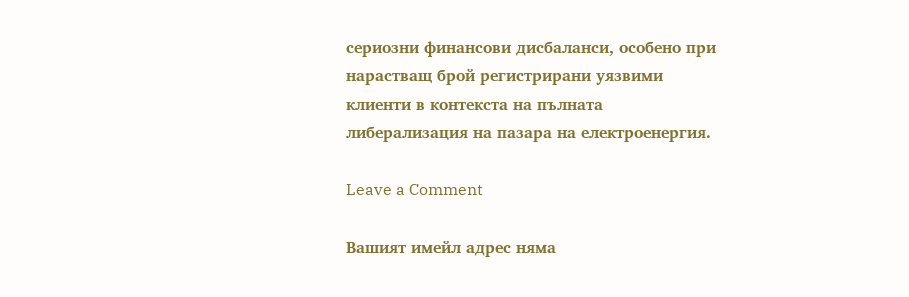сериозни финансови дисбаланси, особено при нарастващ брой регистрирани уязвими клиенти в контекста на пълната либерализация на пазара на електроенергия.

Leave a Comment

Вашият имейл адрес няма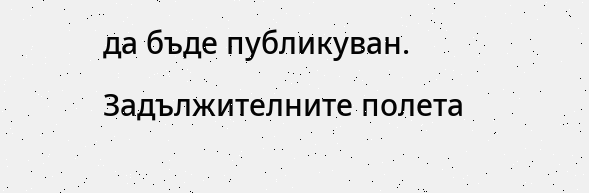да бъде публикуван. Задължителните полета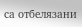са отбелязани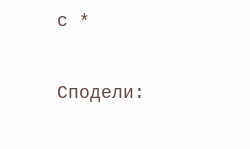с *

Сподели: